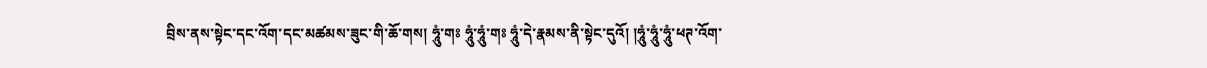བྲིས་ནས་སྟེང་དང་འོག་དང་མཚམས་ཟུང་གི་ཆོ་གས། ཧཱུཾ་གཿ ཧཱུཾ་ཧཱུཾ་གཿ ཧཱུཾ་དེ་རྣམས་ནི་སྟེང་དུའོ། །ཧཱུཾ་ཧཱུཾ་ཧཱུཾ་ཕཊ་འོག་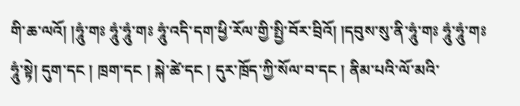གི་ཆ་ལའོ། །ཧཱུཾ་གཿ ཧཱུཾ་ཧཱུཾ་གཿ ཧཱུཾ་འདི་དག་ཕྱི་རོལ་གྱི་སྤྱི་བོར་བྲིའོ། །དབུས་སུ་ནི་ཧཱུཾ་གཿ ཧཱུཾ་ཧཱུཾ་གཿ ཧཱུཾ་སྟེ། དུག་དང ། ཁྲག་དང ། སྐེ་ཚེ་དང ། དུར་ཁྲོད་ཀྱི་སོལ་བ་དང ། ནིམ་པའི་ལོ་མའི་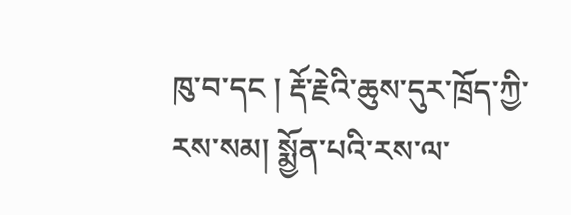ཁུ་བ་དང ། རྡོ་རྗེའི་ཆུས་དུར་ཁྲོད་ཀྱི་རས་སམ། སྨྱོན་པའི་རས་ལ་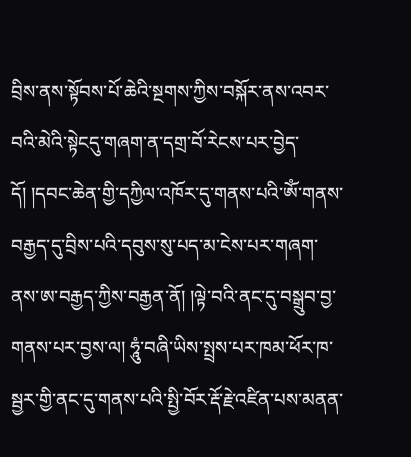བྲིས་ནས་སྟོབས་པོ་ཆེའི་སྔགས་ཀྱིས་བསྐོར་ནས་འབར་བའི་མེའི་སྟེངདུ་གཞག་ན་དགྲ་བོ་རེངས་པར་བྱེད་དོ། །དབང་ཆེན་གྱི་དཀྱིལ་འཁོར་དུ་གནས་པའི་ཨོཾ་གནས་བརྒྱད་དུ་བྲིས་པའི་དབུས་སུ་པད་མ་ངེས་པར་གཞག་ནས་ཨ་བརྒྱད་ཀྱིས་བརྒྱན་ནོ། །ལྟེ་བའི་ནང་དུ་བསྒྲུབ་བྱ་གནས་པར་བྱས་ལ། ཧཱུཾ་བཞི་ཡིས་སྤྲས་པར་ཁམ་ཕོར་ཁ་སྦྱར་གྱི་ནང་དུ་གནས་པའི་སྤྱི་བོར་རྡོ་རྗེ་འཛིན་པས་མནན་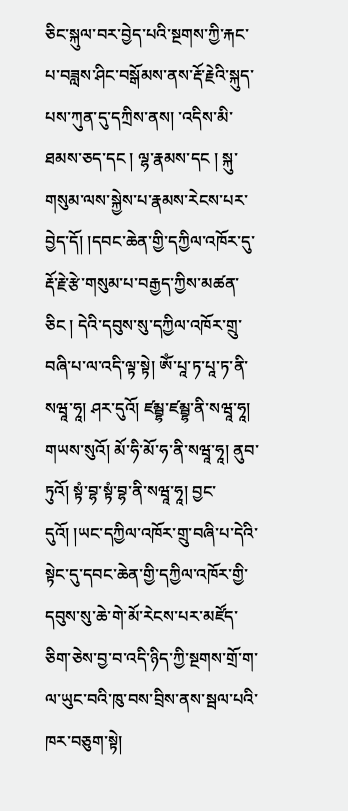ཅིང་སྐུལ་བར་བྱེད་པའི་སྔགས་ཀྱི་རྐང་པ་བཟླས་ཤིང་བསྒོམས་ནས་རྡོ་རྗེའི་སྐུད་པས་ཀུན་དུ་དཀྲིས་ནས། ་འདིས་མི་ཐམས་ཅད་དང ། ལྷ་རྣམས་དང ། སྐུ་གསུམ་ལས་སྐྱེས་པ་རྣམས་རེངས་པར་བྱེད་དོ། །དབང་ཆེན་གྱི་དཀྱིལ་འཁོར་དུ་རྡོ་རྗེ་རྩེ་གསུམ་པ་བརྒྱད་ཀྱིས་མཚན་ཅིང ། དེའི་དབུས་སུ་དཀྱིལ་འཁོར་གྲུ་བཞི་པ་ལ་འདི་ལྟ་སྟེ། ཨོཾ་པཱ་ཏ་པཱ་ཏ་ནི་སཝཱ་ཧཱ། ཤར་དུའོ། ཛམྦྷ་ཛམྦྷ་ནི་སཝཱ་ཧཱ། གཡས་སུའོ། མོ་ཧི་མོ་ཧ་ནི་སཝཱ་ཧཱ། ནུབ་ཏུའོ། སྟཾ་བྷ་སྟཾ་བྷ་ནི་སཝཱ་ཧཱ། བྱང་དུའོ། །ཡང་དཀྱིལ་འཁོར་གྲུ་བཞི་པ་དེའི་སྟེང་དུ་དབང་ཆེན་གྱི་དཀྱིལ་འཁོར་གྱི་དབུས་སུ་ཆེ་གེ་མོ་རེངས་པར་མཛོད་ཅིག་ཅེས་བྱ་བ་འདི་ཉིད་ཀྱི་སྔགས་གྲོ་ག་ལ་ཡུང་བའི་ཁུ་བས་བྲིས་ནས་སྦལ་པའི་ཁར་བཅུག་སྟེ།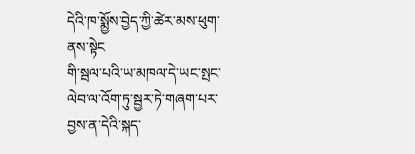དེའི་ཁ་སྨྱོས་བྱེད་ཀྱི་ཚེར་མས་ཕུག་ནས་སྟེང
གི་སྦལ་པའི་ཡ་མཁལ་དེ་ཡང་སྤང་ལེབ་ལ་འོག་ཏུ་སྦྱར་ཏེ་གཞག་པར་བྱས་ན་དེའི་སྐད་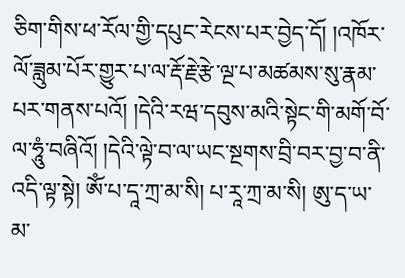ཅིག་གིས་ཕ་རོལ་གྱི་དཔུང་རེངས་པར་བྱེད་དོ། །འཁོར་ལོ་ཟླུམ་པོར་གྱུར་པ་ལ་རྡོ་རྗེ་རྩེ་ལྔ་པ་མཚམས་སུ་རྣམ་པར་གནས་པའོ། །དེའི་རཝ་དབུས་མའི་སྟེང་གི་མགོ་བོ་ལ་ཧཱུཾ་བཞིའོ། །དེའི་ལྟེ་བ་ལ་ཡང་སྔགས་བྲི་བར་བྱ་བ་ནི་འདི་ལྟ་སྟེ། ཨོཾ་པ་དཱ་ཀྲ་མ་སི། པ་རཱ་ཀྲ་མ་སི། ཨུ་ད་ཡ་མ་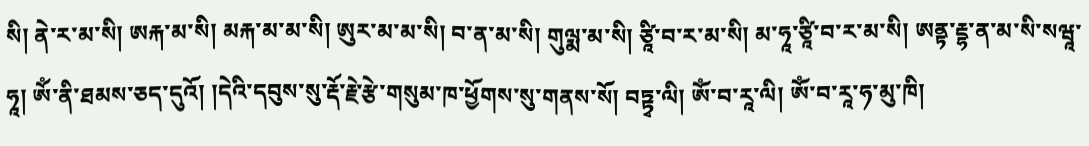སི། ནེ་ར་མ་སི། ཨརྐ་མ་སི། མརྐ་མ་མ་སི། ཨུར་མ་མ་སི། བ་ན་མ་སི། གུལྨ་མ་སི། ཙཱི་བ་ར་མ་སི། མ་ཧཱ་ཙཱི་བ་ར་མ་སི། ཨནྟ་རྡྷ་ན་མ་སི་སཝཱ་ཧཱ། ཨོཾ་ནི་ཐམས་ཅད་དུའོ། །དེའི་དབུས་སུ་རྡོ་རྗེ་རྩེ་གསུམ་ཁ་ཕྱོགས་སུ་གནས་སོ། བཏྟྭ་ལི། ཨོཾ་བ་རཱ་ལི། ཨོཾ་བ་རཱ་ཧ་མུ་ཁི།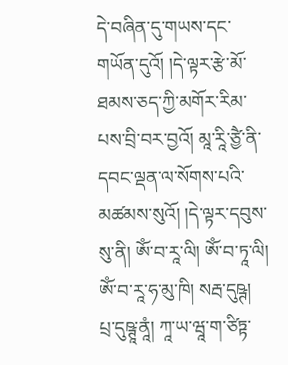དེ་བཞིན་དུ་གཡས་དང་གཡོན་དུའོ། །དེ་ལྟར་རྩེ་མོ་ཐམས་ཅད་ཀྱི་མགོར་རིམ་པས་བྲི་བར་བྱའོ། མཱ་རཱི་ཙྱཻ་ནི་དབང་ལྡན་ལ་སོགས་པའི་མཚམས་སུའོ། །དེ་ལྟར་དབུས་སུ་ནི། ཨོཾ་བ་རཱ་ལི། ཨོཾ་བ་ཏཱ་ལི། ཨོཾ་བ་རཱ་ཧ་མུ་ཁི། སརྦ་དུཥྚ། པྲ་དུཥྚཱ་ནཱཾ། ཀཱ་ཡ་ཝཱ་ག་ཙིཏྟ་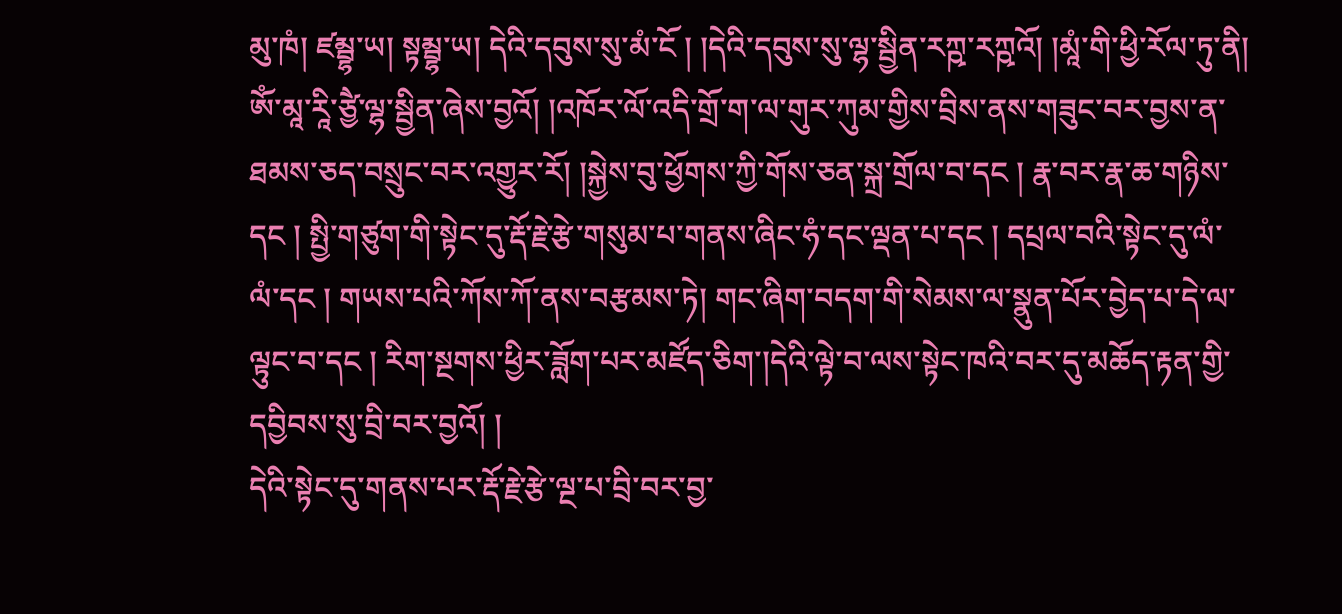མུ་ཁཾ། ཛམྦྷ་ཡ། སྟམྦྷ་ཡ། དེའི་དབུས་སུ་མཾ་ངོ ། །དེའི་དབུས་སུ་ལྷ་སྦྱིན་རཀྵ་རཀྵའོ། །མཱཾ་གི་ཕྱི་རོལ་ཏུ་ནི། ཨོཾ་མཱ་རཱི་ཙྱཻ་ལྷ་སྦྱིན་ཞེས་བྱའོ། །འཁོར་ལོ་འདི་གྲོ་ག་ལ་གུར་ཀུམ་གྱིས་བྲིས་ནས་གཟུང་བར་བྱས་ན་ཐམས་ཅད་བསྲུང་བར་འགྱུར་རོ། །སྐྱེས་བུ་ཕྱོགས་ཀྱི་གོས་ཅན་སྐྲ་གྲོལ་བ་དང ། རྣ་བར་རྣ་ཆ་གཉིས་དང ། སྤྱི་གཙུག་གི་སྟེང་དུ་རྡོ་རྗེ་རྩེ་གསུམ་པ་གནས་ཞིང་ཧཾ་དང་ལྡན་པ་དང ། དཔྲལ་བའི་སྟེང་དུ་ལཾ་ལཾ་དང ། གཡས་པའི་ཀོས་ཀོ་ནས་བརྩམས་ཏེ། གང་ཞིག་བདག་གི་སེམས་ལ་སྣུན་པོར་བྱེད་པ་དེ་ལ་ལྟུང་བ་དང ། རིག་སྔགས་ཕྱིར་ཟློག་པར་མཛོད་ཅིག་།དེའི་ལྟེ་བ་ལས་སྟེང་ཁའི་བར་དུ་མཆོད་རྟན་གྱི་དབྱིབས་སུ་བྲི་བར་བྱའོ། །
དེའི་སྟེང་དུ་གནས་པར་རྡོ་རྗེ་རྩེ་ལྔ་པ་བྲི་བར་བྱ་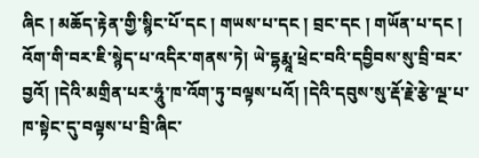ཞིང ། མཆོད་རྟེན་གྱི་སྙིང་པོ་དང ། གཡས་པ་དང ། བྲང་དང ། གཡོན་པ་དང ། འོག་གི་བར་ཇི་སྙེད་པ་འདིར་གནས་ཏེ། ཡེ་དྷརྨཱ་ཕྲེང་བའི་དབྱིབས་སུ་བྲི་བར་བྱའོ། །དེའི་མགྲིན་པར་ཧཱུཾ་ཁ་འོག་ཏུ་བལྟས་པའོ། །དེའི་དབུས་སུ་རྡོ་རྗེ་རྩེ་ལྔ་པ་ཁ་སྟེང་དུ་བལྟས་པ་བྲི་ཞིང་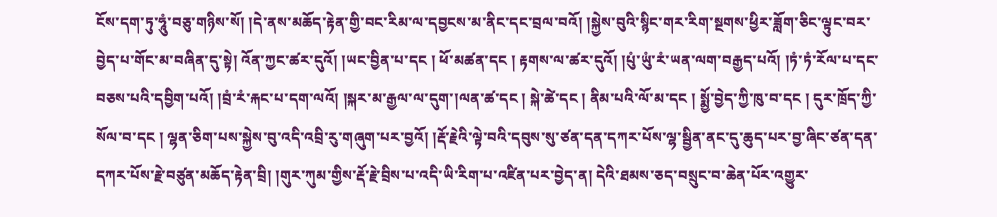ངོས་དག་ཏུ་ཧཱུཾ་བཅུ་གཉིས་སོ། །དེ་ནས་མཆོད་རྟེན་གྱི་བང་རིམ་ལ་དབྱངས་མ་ནིང་དང་བྲལ་བའོ། །སྐྱེས་བུའི་སྙིང་གར་རིག་སྔགས་ཕྱིར་ཟློག་ཅིང་ལྟུང་བར་བྱེད་པ་གོང་མ་བཞིན་དུ་སྟེ། འོན་ཀྱང་ཚར་དུའོ། །ཡང་བྱིན་པ་དང ། ཕོ་མཚན་དང ། རྟགས་ལ་ཚར་དུའོ། །པུཾ་ཡུཾ་རཾ་ཡན་ལག་བརྒྱད་པའོ། །ཏཾ་ཏཾ་རོལ་པ་དང་བཅས་པའི་དབྱིག་པའོ། །བྲཾ་རཾ་རྐང་པ་དག་ལའོ། །སྐར་མ་རྒྱལ་ལ་དུག་།ལན་ཚ་དང ། སྐེ་ཚེ་དང ། ནིམ་པའི་ལོ་མ་དང ། སྨྱོ་བྱེད་ཀྱི་ཁུ་བ་དང ། དུར་ཁྲོད་ཀྱི་སོལ་བ་དང ། ལྷན་ཅིག་པས་སྐྱེས་བུ་འདི་འབྲི་རུ་གཞུག་པར་བྱའོ། །རྡོ་རྗེའི་ལྟེ་བའི་དབུས་སུ་ཙན་དན་དཀར་པོས་ལྷ་སྦྱིན་ནང་དུ་ཆུད་པར་བྱ་ཞིང་ཙན་དན་དཀར་པོས་རྗེ་བཙུན་མཆོད་རྟེན་བྲི། །གུར་ཀུམ་གྱིས་རྡོ་རྗེ་བྲིས་པ་འདི་ཡི་རིག་པ་འཛིན་པར་བྱེད་ན། དེའི་ཐམས་ཅད་བསྲུང་བ་ཆེན་པོར་འགྱུར་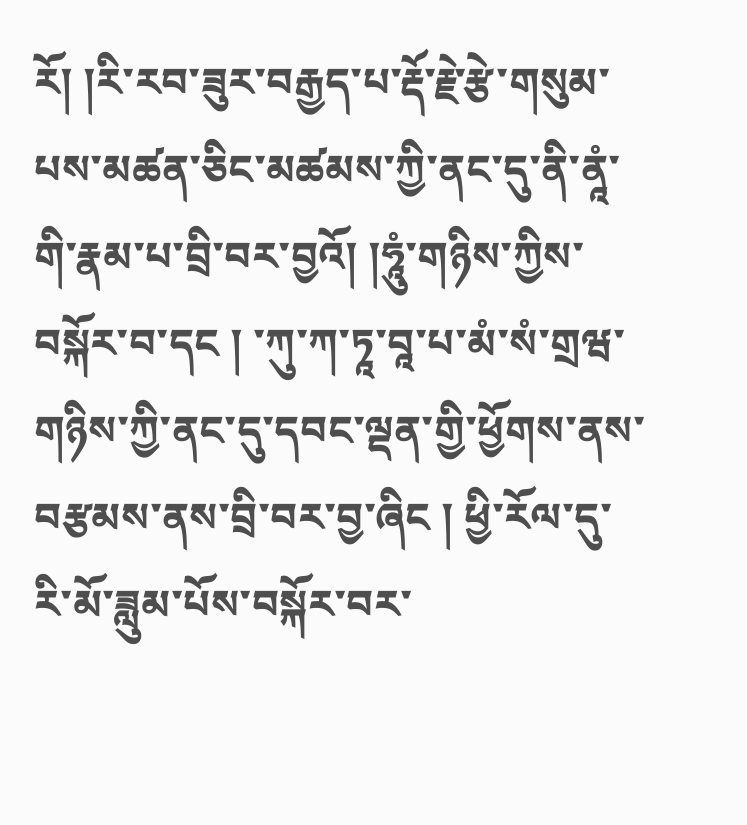རོ། །རི་རབ་ཟུར་བརྒྱད་པ་རྡོ་རྗེ་རྩེ་གསུམ་པས་མཚན་ཅིང་མཚམས་ཀྱི་ནང་དུ་ནི་ནཱཾ་གི་རྣམ་པ་བྲི་བར་བྱའོ། །ཧཱུཾ་གཉིས་ཀྱིས་བསྐོར་བ་དང ། ་ཀུ་ཀ་ཏཱ་བཱ་པ་མཾ་སཾ་གྲཝ་གཉིས་ཀྱི་ནང་དུ་དབང་ལྡན་གྱི་ཕྱོགས་ནས་བརྩམས་ནས་བྲི་བར་བྱ་ཞིང ། ཕྱི་རོལ་དུ་རི་མོ་ཟླུམ་པོས་བསྐོར་བར་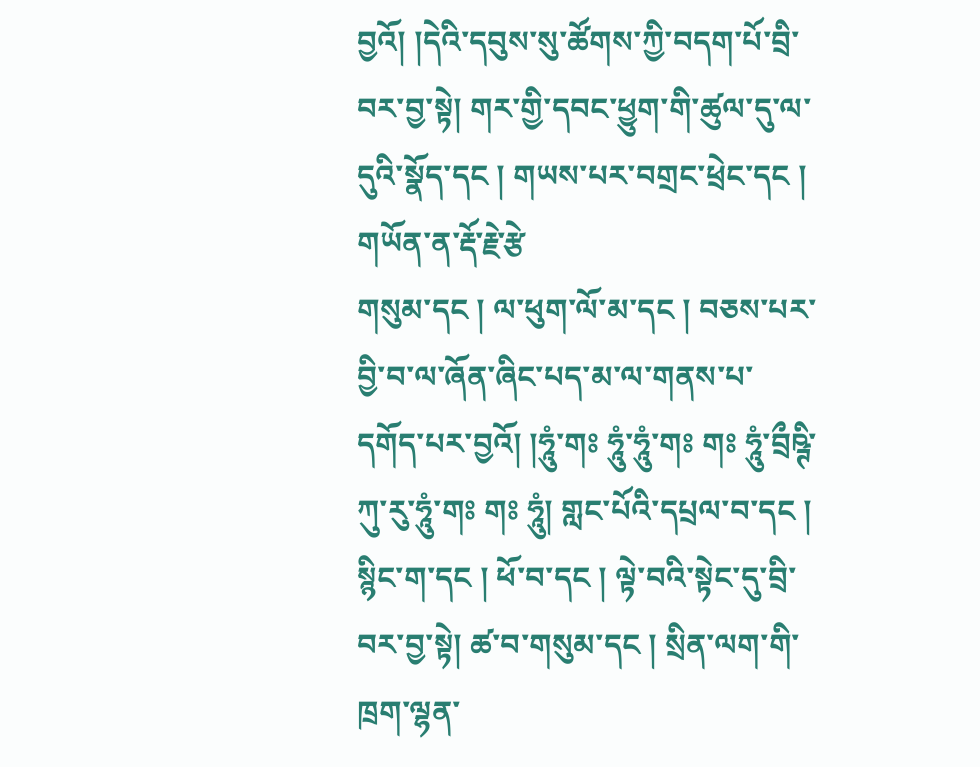བྱའོ། །དེའི་དབུས་སུ་ཚོགས་ཀྱི་བདག་པོ་བྲི་བར་བྱ་སྟེ། གར་གྱི་དབང་ཕྱུག་གི་ཚུལ་དུ་ལ་དུའི་སྣོད་དང ། གཡས་པར་བགྲང་ཕྲེང་དང ། གཡོན་ན་རྡོ་རྗེ་རྩེ
གསུམ་དང ། ལ་ཕུག་ལོ་མ་དང ། བཅས་པར་བྱི་བ་ལ་ཞོན་ཞིང་པད་མ་ལ་གནས་པ་དགོད་པར་བྱའོ། །ཧཱུཾ་གཿ ཧཱུཾ་ཧཱུཾ་གཿ གཿ ཧཱུཾ་བྲྀཥྚི་ཀུ་རུ་ཧཱུཾ་གཿ གཿ ཧཱུཾ། གླང་པོའི་དཔྲལ་བ་དང ། སྙིང་ག་དང ། ཕོ་བ་དང ། ལྟེ་བའི་སྟེང་དུ་བྲི་བར་བྱ་སྟེ། ཚ་བ་གསུམ་དང ། སྲིན་ལག་གི་ཁྲག་ལྷན་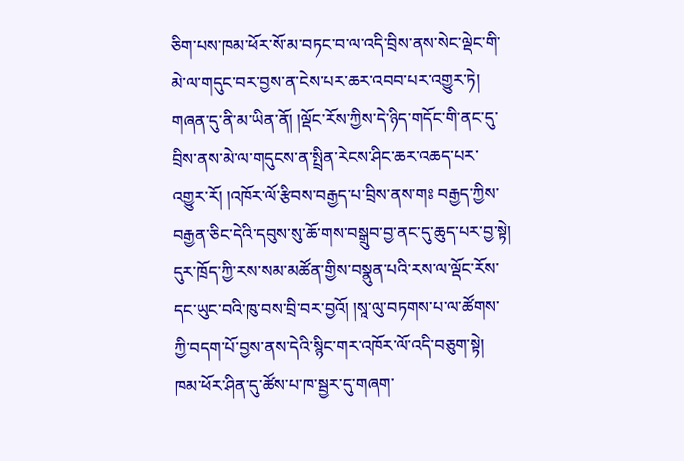ཅིག་པས་ཁམ་ཕོར་སོ་མ་བཏང་བ་ལ་འདི་བྲིས་ནས་སེང་ལྡེང་གི་མེ་ལ་གདུང་བར་བྱས་ན་ངེས་པར་ཆར་འབབ་པར་འགྱུར་ཏེ། གཞན་དུ་ནི་མ་ཡིན་ནོ། །ལྡོང་རོས་ཀྱིས་དེ་ཉིད་གདོང་གི་ནང་དུ་བྲིས་ནས་མེ་ལ་གདུངས་ན་སྤྲིན་རེངས་ཤིང་ཆར་འཆད་པར་འགྱུར་རོ། །འཁོར་ལོ་རྩིབས་བརྒྱད་པ་བྲིས་ནས་གཿ བརྒྱད་ཀྱིས་བརྒྱན་ཅིང་དེའི་དབུས་སུ་ཆོ་གས་བསྒྲུབ་བྱ་ནང་དུ་ཆུད་པར་བྱ་སྟེ། དུར་ཁྲོད་ཀྱི་རས་སམ་མཚོན་གྱིས་བསྣུན་པའི་རས་ལ་ལྡོང་རོས་དང་ཡུང་བའི་ཁུ་བས་བྲི་བར་བྱའོ། །སཱ་ལུ་བཏགས་པ་ལ་ཚོགས་ཀྱི་བདག་པོ་བྱས་ནས་དེའི་སྙིང་གར་འཁོར་ལོ་འདི་བཅུག་སྟེ། ཁམ་ཕོར་ཤིན་དུ་ཚོས་པ་ཁ་སྦྱར་དུ་གཞག་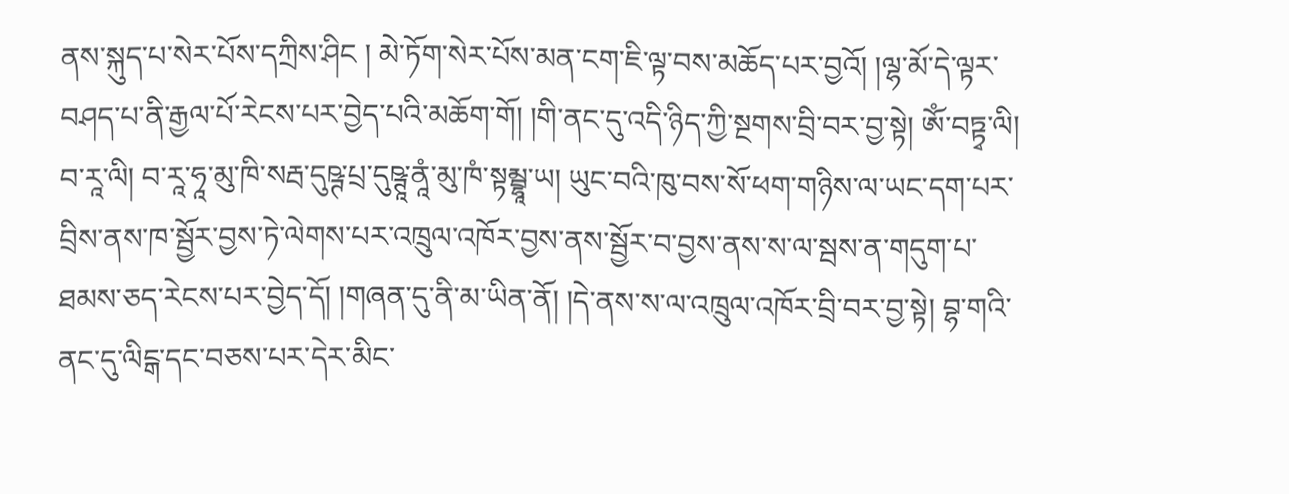ནས་སྐུད་པ་སེར་པོས་དཀྲིས་ཤིང ། མེ་ཏོག་སེར་པོས་མན་ངག་ཇི་ལྟ་བས་མཆོད་པར་བྱའོ། །ལྷ་མོ་དེ་ལྟར་བཤད་པ་ནི་རྒྱལ་པོ་རེངས་པར་བྱེད་པའི་མཆོག་གོ། །གི་ནང་དུ་འདི་ཉིད་ཀྱི་སྔགས་བྲི་བར་བྱ་སྟེ། ཨོཾ་བཏྟྭ་ལི། བ་རཱ་ལི། བ་རཱ་ཧཱ་མུ་ཁི་སརྦ་དུཥྚ་པྲ་དུཥྚཱ་ནཱཾ་མུ་ཁཾ་སྟམྦྷཱ་ཡ། ཡུང་བའི་ཁུ་བས་སོ་ཕག་གཉིས་ལ་ཡང་དག་པར་བྲིས་ནས་ཁ་སྦྱོར་བྱས་ཏེ་ལེགས་པར་འཁྲུལ་འཁོར་བྱས་ནས་སྦྱོར་བ་བྱས་ནས་ས་ལ་སྦས་ན་གདུག་པ་ཐམས་ཅད་རེངས་པར་བྱེད་དོ། །གཞན་དུ་ནི་མ་ཡིན་ནོ། །དེ་ནས་ས་ལ་འཁྲུལ་འཁོར་བྲི་བར་བྱ་སྟེ། བྷ་གའི་ནང་དུ་ལིངྒ་དང་བཅས་པར་དེར་མིང་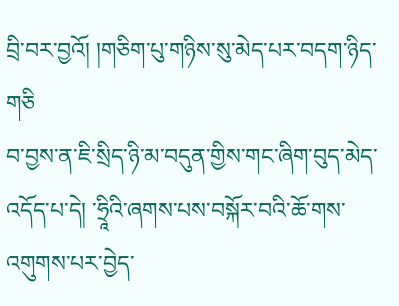བྲི་བར་བྱའོ། །གཅིག་པུ་གཉིས་སུ་མེད་པར་བདག་ཉིད་གཅི
བ་བྱས་ན་ཇི་སྲིད་ཉི་མ་བདུན་གྱིས་གང་ཞིག་བུད་མེད་འདོད་པ་དེ། ་ཧྲཱིའི་ཞགས་པས་བསྐོར་བའི་ཆོ་གས་འགུགས་པར་བྱེད་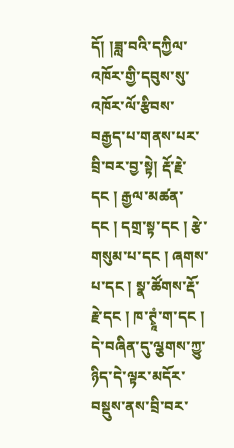དོ། །ཟླ་བའི་དཀྱིལ་འཁོར་གྱི་དབུས་སུ་འཁོར་ལོ་རྩིབས་བརྒྱད་པ་གནས་པར་བྲི་བར་བྱ་སྟེ། རྡོ་རྗེ་དང ། རྒྱལ་མཚན་དང ། དགྲ་སྟ་དང ། རྩེ་གསུམ་པ་དང ། ཞགས་པ་དང ། སྣ་ཚོགས་རྡོ་རྗེ་དང ། ཁ་ཊྭཱཾ་ག་དང ། དེ་བཞིན་དུ་ལྕགས་ཀྱུ་ཉིད་དེ་ལྟར་མདོར་བསྡུས་ནས་བྲི་བར་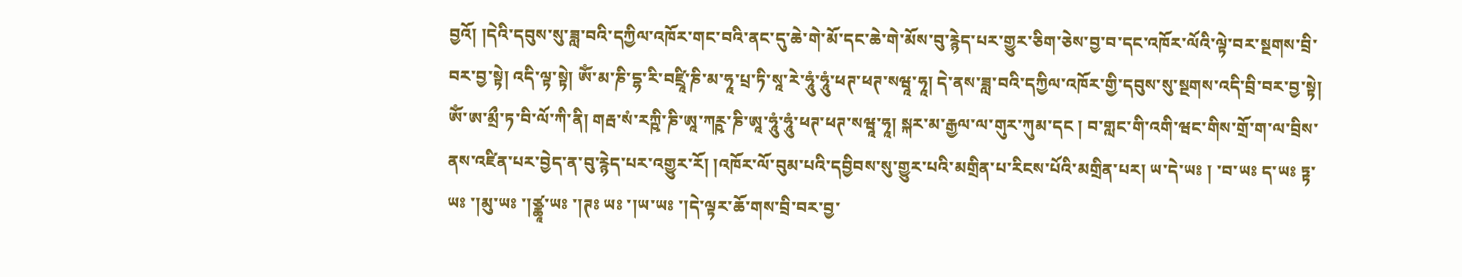བྱའོ། །དེའི་དབུས་སུ་ཟླ་བའི་དཀྱིལ་འཁོར་གང་བའི་ནང་དུ་ཆེ་གེ་མོ་དང་ཆེ་གེ་མོས་བུ་རྙེད་པར་གྱུར་ཅིག་ཅེས་བྱ་བ་དང་འཁོར་ལོའི་ལྟེ་བར་སྔགས་བྲི་བར་བྱ་སྟེ། འདི་ལྟ་སྟེ། ཨོཾ་མ་ཎི་དྷ་རི་བཛྲཱི་ཎི་མ་ཧཱ་པྲ་ཏི་སཱ་རེ་ཧཱུཾ་ཧཱུཾ་ཕཊ་ཕཊ་སཝཱ་ཧཱ། དེ་ནས་ཟླ་བའི་དཀྱིལ་འཁོར་གྱི་དབུས་སུ་སྔགས་འདི་བྲི་བར་བྱ་སྟེ། ཨོཾ་ཨ་མྲྀ་ཏ་བི་ལོ་ཀི་ནི། གརྦ་སཾ་རཀྵི་ཎི་ཨཱ་ཀཪྵ་ཎི་ཨཱ་ཧཱུཾ་ཧཱུཾ་ཕཊ་ཕཊ་སཝཱ་ཧཱ། སྐར་མ་རྒྱལ་ལ་གུར་ཀུམ་དང ། བ་གླང་གི་འགི་ཝང་གིས་གྲོ་ག་ལ་བྲིས་ནས་འཛིན་པར་བྱེད་ན་བུ་རྙེད་པར་འགྱུར་རོ། །འཁོར་ལོ་བུམ་པའི་དབྱིབས་སུ་གྱུར་པའི་མགྲིན་པ་རིངས་པོའི་མགྲིན་པར། ཡ་དེ་ཡཿ ། ་བ་ཡཿ ད་ཡཿ ཏྟ་ཡཿ ་།མུ་ཡཿ ་།ཙྪཱ་ཡཿ ་།ཊཿ ཡཿ ་།ཡ་ཡཿ ་།དེ་ལྟར་ཆོ་གས་བྲི་བར་བྱ་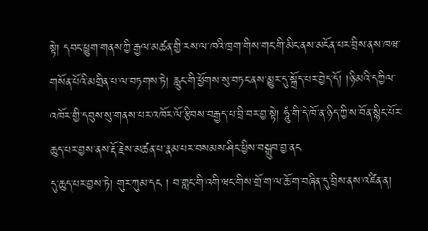སྟེ། དབང་ཕྱུག་གནས་ཀྱི་རྒྱལ་མཚན་གྱི་རས་ལ་ཁའི་ཁྲག་གིས་གང་གི་མིང་ནས་མངོན་པར་བྲིས་ནས་ཁཝ་གསོན་པོའི་མགྲིན་པ་ལ་བཏགས་ཏེ། རླུང་གི་ཕྱོགས་སུ་བཏང་ནས་མྱུར་དུ་སྐྲོད་པར་བྱེད་དོ། །ཉི་མའི་དཀྱིལ་འཁོར་གྱི་དབུས་སུ་གནས་པར་འཁོར་ལོ་རྩིབས་བརྒྱད་པ་བྲི་བར་བྱ་སྟེ། ཧཱུཾ་གི་དེ་ཁོ་ན་ཉིད་ཀྱི་ས་བོན་སྙིང་པོར་ཆུད་པར་བྱས་ནས་རྡོ་རྗེས་མཚན་པ་རྣམ་པར་བསམས་ཤིང་ཕྱིས་བསྒྲུབ་བྱ་ནང
དུ་ཆུད་པར་བྱས་ཏེ། གུར་ཀུམ་དང ། བ་གླང་གི་འགི་ཝང་གིས་གྲོ་ག་ལ་ཆོ་ག་བཞིན་དུ་བྲིས་ནས་འཛིན་ན།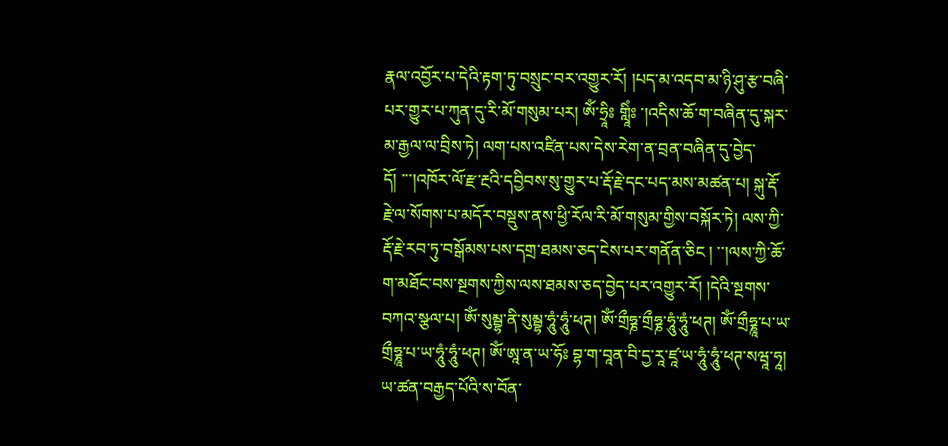རྣལ་འབྱོར་པ་དེའི་རྟག་ཏུ་བསྲུང་བར་འགྱུར་རོ། །པད་མ་འདབ་མ་ཉི་ཤུ་རྩ་བཞི་པར་གྱུར་པ་ཀུན་དུ་རི་མོ་གསུམ་པར། ཨོཾ་ཧྲཱིཿ གླཱིཾཿ ་།འདིས་ཆོ་ག་བཞིན་དུ་སྐར་མ་རྒྱལ་ལ་བྲིས་ཏེ། ལག་པས་འཛིན་པས་དེས་རེག་ན་བྲན་བཞིན་དུ་བྱེད་དོ། ་་་།འཁོར་ལོ་རྫ་རྔའི་དབྱིབས་སུ་གྱུར་པ་རྡོ་རྗེ་དང་པད་མས་མཚན་པ། སྐུ་རྡོ་རྗེ་ལ་སོགས་པ་མདོར་བསྡུས་ནས་ཕྱི་རོལ་རི་མོ་གསུམ་གྱིས་བསྐོར་ཏེ། ལས་ཀྱི་རྡོ་རྗེ་རབ་ཏུ་བསྒོམས་པས་དགྲ་ཐམས་ཅད་ངེས་པར་གནོན་ཅིང ། ་་།ལས་ཀྱི་ཆོ་ག་མཐོང་བས་སྔགས་ཀྱིས་ལས་ཐམས་ཅད་བྱེད་པར་འགྱུར་རོ། །དེའི་སྔགས་བཀའ་སྩལ་པ། ཨོཾ་སུམྦྷ་ནི་སུམྦྷ་ཧཱུཾ་ཧཱུཾ་ཕཊ། ཨོཾ་གྲྀཧྞ་གྲྀཧྞ་ཧཱུཾ་ཧཱུཾ་ཕཊ། ཨོཾ་གྲྀཧྞཱ་པ་ཡ་གྲྀཧྞཱ་པ་ཡ་ཧཱུཾ་ཧཱུཾ་ཕཊ། ཨོཾ་ཨཱ་ན་ཡ་ཧོཿ བྷ་ག་བཱན་བི་དྱ་རཱ་ཛཱ་ཡ་ཧཱུཾ་ཧཱུཾ་ཕཊ་སཝཱ་ཧཱ། ཡ་ཚན་བརྒྱད་པོའི་ས་བོན་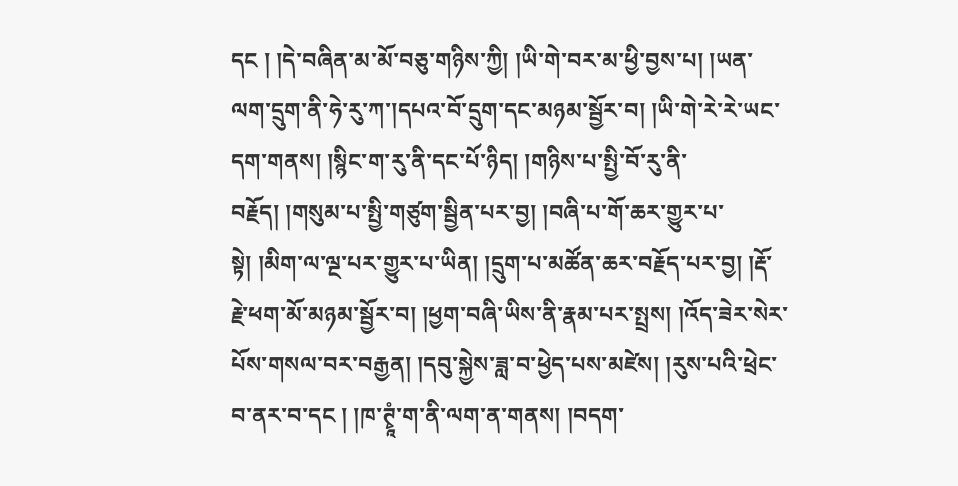དང ། །དེ་བཞིན་མ་མོ་བཅུ་གཉིས་ཀྱི། །ཡི་གེ་བར་མ་ཕྱི་བྱས་པ། །ཡན་ལག་དྲུག་ནི་ཧེ་རུ་ཀ་།དཔའ་བོ་དྲུག་དང་མཉམ་སྦྱོར་བ། །ཡི་གེ་རེ་རེ་ཡང་དག་གནས། །སྙིང་ག་རུ་ནི་དང་པོ་ཉིད། །གཉིས་པ་སྤྱི་བོ་རུ་ནི་བརྗོད། །གསུམ་པ་སྤྱི་གཙུག་སྦྱིན་པར་བྱ། །བཞི་པ་གོ་ཆར་གྱུར་པ་སྟེ། །མིག་ལ་ལྔ་པར་གྱུར་པ་ཡིན། །དྲུག་པ་མཚོན་ཆར་བརྗོད་པར་བྱ། །རྡོ་རྗེ་ཕག་མོ་མཉམ་སྦྱོར་བ། །ཕྱག་བཞི་ཡིས་ནི་རྣམ་པར་སྤྲས། །འོད་ཟེར་སེར་པོས་གསལ་བར་བརྒྱན། །དབུ་སྐྱེས་ཟླ་བ་ཕྱེད་པས་མཛེས། །རུས་པའི་ཕྲེང་བ་ནར་བ་དང ། །ཁ་ཊྭཱཾ་ག་ནི་ལག་ན་གནས། །བདག་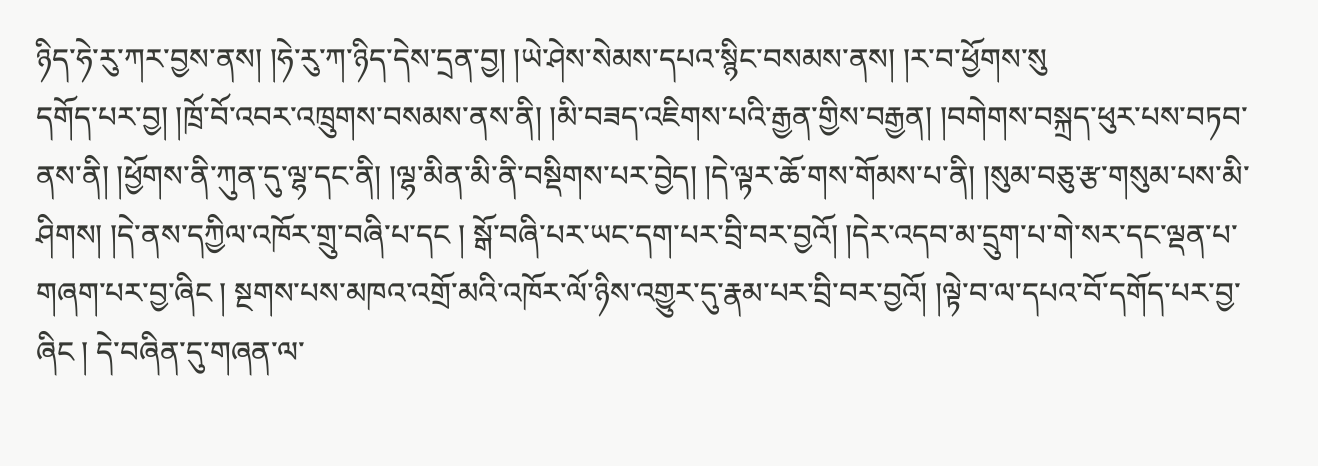ཉིད་ཧེ་རུ་ཀར་བྱས་ནས། །ཧེ་རུ་ཀ་ཉིད་དེས་དྲན་བྱ། །ཡེ་ཤེས་སེམས་དཔའ་སྙིང་བསམས་ནས། །ར་བ་ཕྱོགས་སུ
དགོད་པར་བྱ། །ཁྲོ་བོ་འབར་འཁྲུགས་བསམས་ནས་ནི། །མི་བཟད་འཇིགས་པའི་རྒྱན་གྱིས་བརྒྱན། །བགེགས་བསྐྲད་ཕུར་པས་བཏབ་ནས་ནི། །ཕྱོགས་ནི་ཀུན་དུ་ལྷ་དང་ནི། །ལྷ་མིན་མི་ནི་བསྡིགས་པར་བྱེད། །དེ་ལྟར་ཆོ་གས་གོམས་པ་ནི། །སུམ་བཅུ་རྩ་གསུམ་པས་མི་ཤིགས། །དེ་ནས་དཀྱིལ་འཁོར་གྲུ་བཞི་པ་དང ། སྒོ་བཞི་པར་ཡང་དག་པར་བྲི་བར་བྱའོ། །དེར་འདབ་མ་དྲུག་པ་གེ་སར་དང་ལྡན་པ་གཞག་པར་བྱ་ཞིང ། སྔགས་པས་མཁའ་འགྲོ་མའི་འཁོར་ལོ་ཉིས་འགྱུར་དུ་རྣམ་པར་བྲི་བར་བྱའོ། །ལྟེ་བ་ལ་དཔའ་བོ་དགོད་པར་བྱ་ཞིང ། དེ་བཞིན་དུ་གཞན་ལ་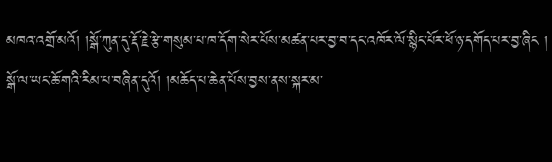མཁའ་འགྲོ་མའོ། །སྒོ་ཀུན་དུ་རྡོ་རྗེ་རྩེ་གསུམ་པ་ཁ་དོག་སེར་པོས་མཚན་པར་བྱ་བ་དང་འཁོར་ལོ་སྙིང་པོར་ཕོ་ཉ་དགོད་པར་བྱ་ཞིང ། སྒོ་ལ་ཡང་ཆོ་གའི་རིམ་པ་བཞིན་དུའོ། །མཆོད་པ་ཆེན་པོས་བྱས་ནས་སྐར་མ་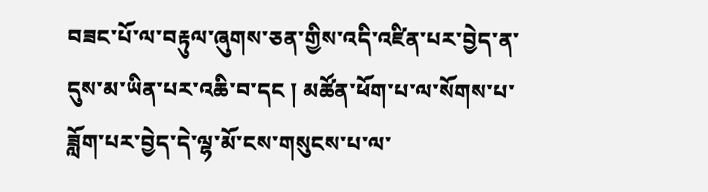བཟང་པོ་ལ་བརྟུལ་ཞུགས་ཅན་གྱིས་འདི་འཛིན་པར་བྱེད་ན་དུས་མ་ཡིན་པར་འཆི་བ་དང ། མཚོན་ཕོག་པ་ལ་སོགས་པ་ཟློག་པར་བྱེད་དེ་ལྷ་མོ་ངས་གསུངས་པ་ལ་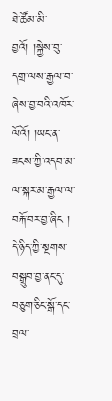ཐེ་ཚོམ་མི་བྱའོ། །སྐྱེས་བུ་དགྲ་ལས་རྒྱལ་བ་ཞེས་བྱ་བའི་འཁོར་ལོའོ། །ཡང་ན་ཟངས་ཀྱི་འདབ་མ་ལ་སྐར་མ་རྒྱལ་ལ་བརྐོ་བར་བྱ་ཞིང ། དེ་ཉིད་ཀྱི་སྔགས་བསྒྲུབ་བྱ་ནང་དུ་བཅུག་ཅིང་སྒོ་དང་བྲལ་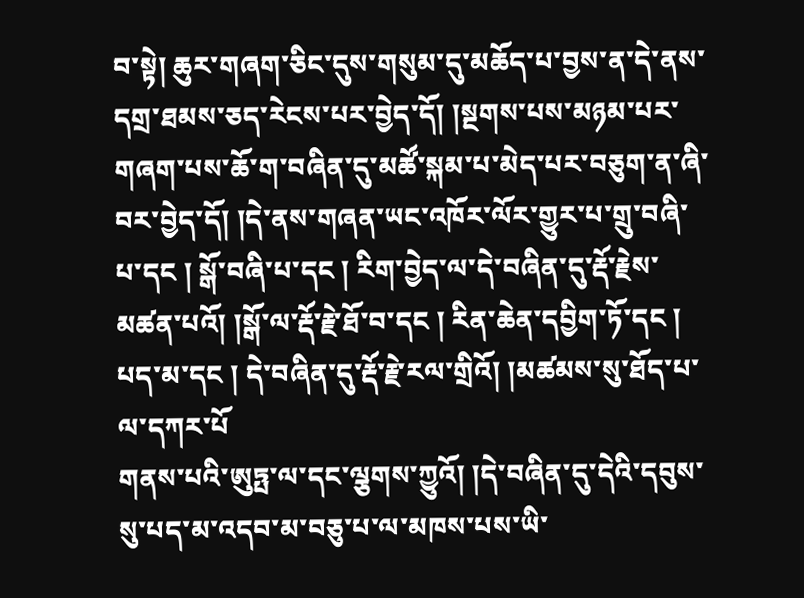བ་སྟེ། ཆུར་གཞག་ཅིང་དུས་གསུམ་དུ་མཆོད་པ་བྱས་ན་དེ་ནས་དགྲ་ཐམས་ཅད་རེངས་པར་བྱེད་དོ། །སྔགས་པས་མཉམ་པར་གཞག་པས་ཆོ་ག་བཞིན་དུ་མཚོ་སྐམ་པ་མེད་པར་བཅུག་ན་ཞི་བར་བྱེད་དོ། །དེ་ནས་གཞན་ཡང་འཁོར་ལོར་གྱུར་པ་གྲུ་བཞི་པ་དང ། སྒོ་བཞི་པ་དང ། རིག་བྱེད་ལ་དེ་བཞིན་དུ་རྡོ་རྗེས་མཚན་པའོ། །སྒོ་ལ་རྡོ་རྗེ་ཐོ་བ་དང ། རིན་ཆེན་དབྱིག་ཏོ་དང ། པད་མ་དང ། དེ་བཞིན་དུ་རྡོ་རྗེ་རལ་གྲིའོ། །མཚམས་སུ་ཐོད་པ་ལ་དཀར་པོ
གནས་པའི་ཨུཏྤ་ལ་དང་ལྕགས་ཀྱུའོ། །དེ་བཞིན་དུ་དེའི་དབུས་སུ་པད་མ་འདབ་མ་བཅུ་པ་ལ་མཁས་པས་ཡི་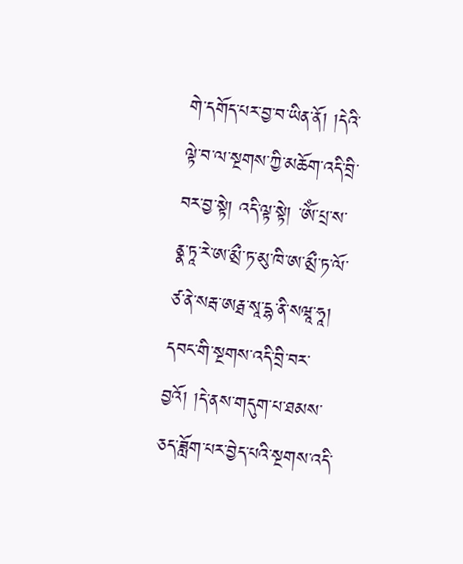གེ་དགོད་པར་བྱ་བ་ཡིན་ནོ། །དེའི་ལྟེ་བ་ལ་སྔགས་ཀྱི་མཆོག་འདི་བྲི་བར་བྱ་སྟེ། འདི་ལྟ་སྟེ། ་ཨོཾ་པྲ་ས་ནྣ་ཏཱ་རེ་ཨ་མྲྀ་ཏ་མུ་ཁི་ཨ་མྲྀ་ཏ་ལོ་ཙ་ནེ་སརྦ་ཨརྠ་སཱ་དྷ་ནི་སཝཱ་ཧཱ། དབང་གི་སྔགས་འདི་བྲི་བར་བྱའོ། །དེ་ནས་གདུག་པ་ཐམས་ཅད་ཟློག་པར་བྱེད་པའི་སྔགས་འདི་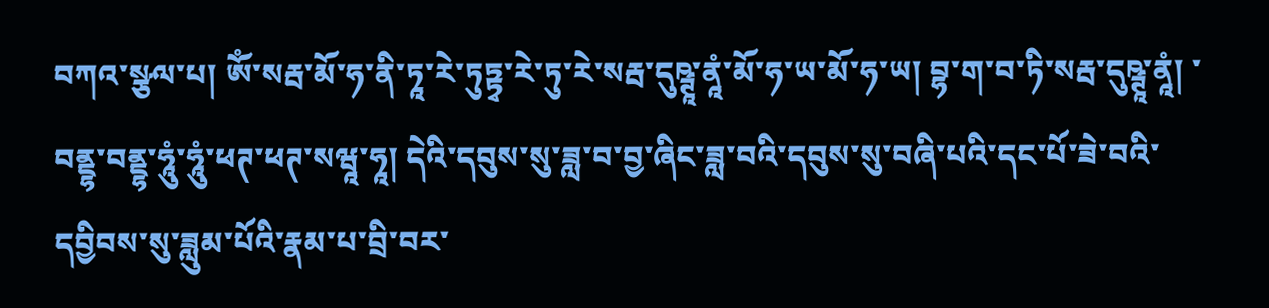བཀའ་སྩལ་པ། ཨོཾ་སརྦ་མོ་ཧ་ནི་ཏཱ་རེ་ཏུཏྟྭ་རེ་ཏུ་རེ་སརྦ་དུཥྚཱ་ནཱཾ་མོ་ཧ་ཡ་མོ་ཧ་ཡ། བྷ་ག་བ་ཏི་སརྦ་དུཥྚཱ་ནཱཾ། ་བནྡྷ་བནྡྷ་ཧཱུཾ་ཧཱུཾ་ཕཊ་ཕཊ་སཝཱ་ཧཱ། དེའི་དབུས་སུ་ཟླ་བ་བྱ་ཞིང་ཟླ་བའི་དབུས་སུ་བཞི་པའི་དང་པོ་ཟེ་བའི་དབྱིབས་སུ་ཟླུམ་པོའི་རྣམ་པ་བྲི་བར་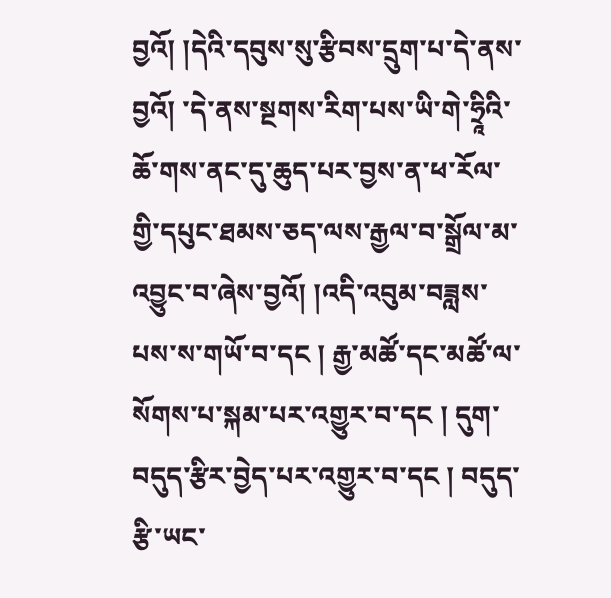བྱའོ། །དེའི་དབུས་སུ་རྩིབས་དྲུག་པ་དེ་ནས་བྱའོ། ་དེ་ནས་སྔགས་རིག་པས་ཡི་གེ་ཧྲཱིའི་ཆོ་གས་ནང་དུ་ཆུད་པར་བྱས་ན་ཕ་རོལ་གྱི་དཔུང་ཐམས་ཅད་ལས་རྒྱལ་བ་སྒྲོལ་མ་འབྱུང་བ་ཞེས་བྱའོ། །འདི་འབུམ་བཟླས་པས་ས་གཡོ་བ་དང ། རྒྱ་མཚོ་དང་མཚོ་ལ་སོགས་པ་སྐམ་པར་འགྱུར་བ་དང ། དུག་བདུད་རྩིར་བྱེད་པར་འགྱུར་བ་དང ། བདུད་རྩི་ཡང་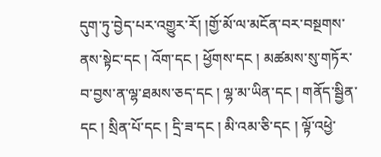དུག་ཏུ་བྱེད་པར་འགྱུར་རོ། །གྱོ་མོ་ལ་མངོན་བར་བསྔགས་ནས་སྟེང་དང ། འོག་དང ། ཕྱོགས་དང ། མཚམས་སུ་གཏོར་བ་བྱས་ན་ལྷ་ཐམས་ཅད་དང ། ལྷ་མ་ཡིན་དང ། གནོད་སྦྱིན་དང ། སྲིན་པོ་དང ། དྲི་ཟ་དང ། མི་འམ་ཅི་དང ། ལྟོ་འཕྱེ་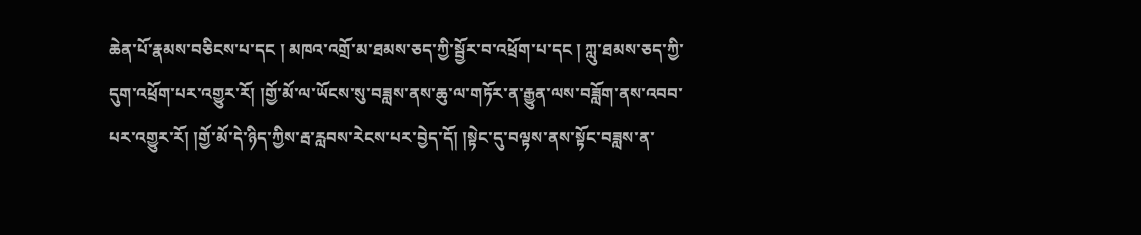ཆེན་པོ་རྣམས་བཅིངས་པ་དང ། མཁའ་འགྲོ་མ་ཐམས་ཅད་ཀྱི་སྦྱོར་བ་འཕྲོག་པ་དང ། ཀླུ་ཐམས་ཅད་ཀྱི་དུག་འཕྲོག་པར་འགྱུར་རོ། །གྱོ་མོ་ལ་ཡོངས་སུ་བཟླས་ནས་ཆུ་ལ་གཏོར་ན་རྒྱུན་ལས་བཟློག་ནས་འབབ་པར་འགྱུར་རོ། །གྱོ་མོ་དེ་ཉིད་ཀྱིས་རྦ་རླབས་རེངས་པར་བྱེད་དོ། །སྟེང་དུ་བལྟས་ནས་སྟོང་བཟླས་ན་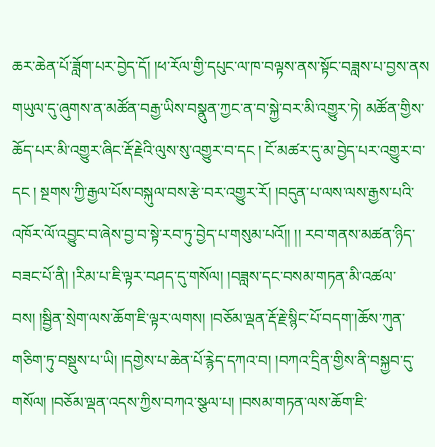ཆར་ཆེན་པོ་ཟློག་པར་བྱེད་དོ། །ཕ་རོལ་གྱི་དཔུང་ལ་ཁ་བལྟས་ནས་སྟོང་བཟླས་པ་བྱས་ནས
གཡུལ་དུ་ཞུགས་ན་མཚོན་བརྒྱ་ཡིས་བསྣུན་ཀྱང་ན་བ་སྐྱེ་བར་མི་འགྱུར་ཏེ། མཚོན་གྱིས་ཆོད་པར་མི་འགྱུར་ཞིང་རྡོ་རྗེའི་ལུས་སུ་འགྱུར་བ་དང ། ངོ་མཚར་དུ་མ་བྱེད་པར་འགྱུར་བ་དང ། སྔགས་ཀྱི་རྒྱལ་པོས་བསྐུལ་བས་རྩེ་བར་འགྱུར་རོ། །བདུན་པ་ལས་ལས་རྒྱས་པའི་འཁོར་ལོ་འབྱུང་བ་ཞེས་བྱ་བ་སྟེ་རབ་ཏུ་བྱེད་པ་གསུམ་པའོ།། །། རབ་གནས་མཚན་ཉིད་བཟང་པོ་ནི། །རིམ་པ་ཇི་ལྟར་བཤད་དུ་གསོལ། །བཟླས་དང་བསམ་གཏན་མི་འཚལ་བས། །སྦྱིན་སྲེག་ལས་ཆོག་ཇི་ལྟར་ལགས། །བཅོམ་ལྡན་རྡོ་རྗེ་སྙིང་པོ་བདག་།ཆོས་ཀུན་གཅིག་ཏུ་བསྡུས་པ་ཡི། །དགྱེས་པ་ཆེན་པོ་རྙེད་དཀའ་བ། །བཀའ་དྲིན་གྱིས་ནི་བསྐྱབ་དུ་གསོལ། །བཅོམ་ལྡན་འདས་ཀྱིས་བཀའ་སྩལ་པ། །བསམ་གཏན་ལས་ཆོག་ཇི་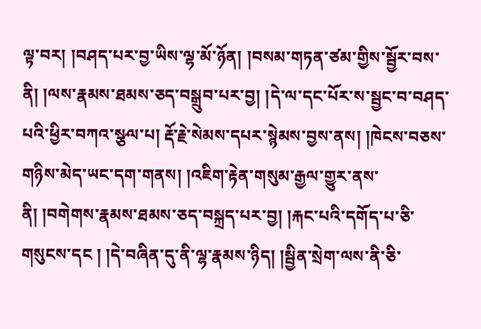ལྟ་བར། །བཤད་པར་བྱ་ཡིས་ལྷ་མོ་ཉོན། །བསམ་གཏན་ཙམ་གྱིས་སྦྱོར་བས་ནི། །ལས་རྣམས་ཐམས་ཅད་བསྒྲུབ་པར་བྱ། །དེ་ལ་དང་པོར་ས་སྦྱང་བ་བཤད་པའི་ཕྱིར་བཀའ་སྩལ་པ། རྡོ་རྗེ་སེམས་དཔར་སྙེམས་བྱས་ནས། །ཁེངས་བཅས་གཉིས་མེད་ཡང་དག་གནས། །འཇིག་རྟེན་གསུམ་རྒྱལ་གྱུར་ནས་ནི། །བགེགས་རྣམས་ཐམས་ཅད་བསྐྲད་པར་བྱ། །རྐང་པའི་དགོད་པ་ཅི་གསུངས་དང ། །དེ་བཞིན་དུ་ནི་ལྷ་རྣམས་ཉིད། །སྦྱིན་སྲེག་ལས་ནི་ཅི་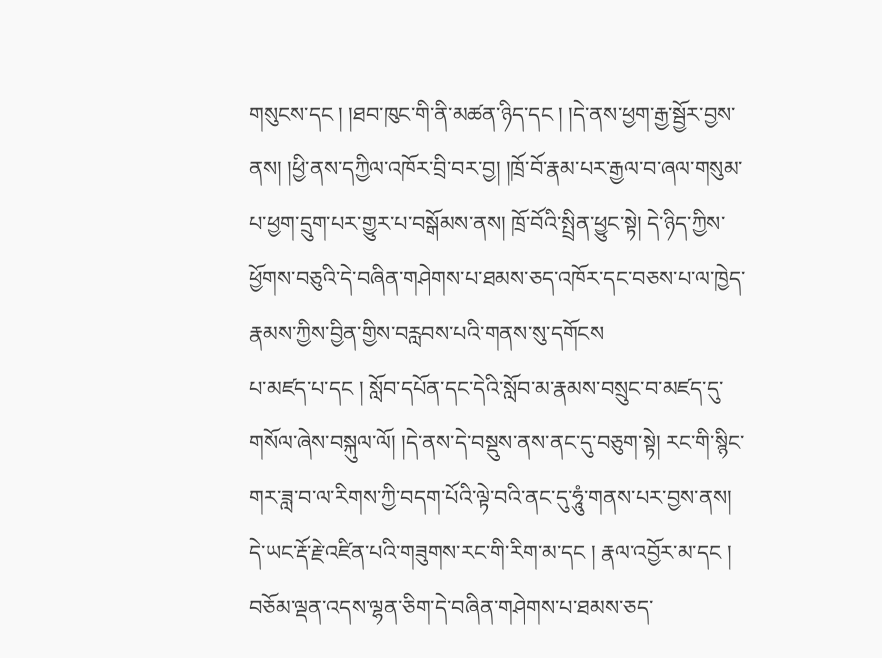གསུངས་དང ། །ཐབ་ཁུང་གི་ནི་མཚན་ཉིད་དང ། །དེ་ནས་ཕྱག་རྒྱ་སྦྱོར་བྱས་ནས། །ཕྱི་ནས་དཀྱིལ་འཁོར་བྲི་བར་བྱ། །ཁྲོ་བོ་རྣམ་པར་རྒྱལ་བ་ཞལ་གསུམ་པ་ཕྱག་དྲུག་པར་གྱུར་པ་བསྒོམས་ནས། ཁྲོ་བོའི་སྤྲིན་ཕྱུང་སྟེ། དེ་ཉིད་ཀྱིས་ཕྱོགས་བཅུའི་དེ་བཞིན་གཤེགས་པ་ཐམས་ཅད་འཁོར་དང་བཅས་པ་ལ་ཁྱེད་རྣམས་ཀྱིས་བྱིན་གྱིས་བརླབས་པའི་གནས་སུ་དགོངས
པ་མཛད་པ་དང ། སློབ་དཔོན་དང་དེའི་སློབ་མ་རྣམས་བསྲུང་བ་མཛད་དུ་གསོལ་ཞེས་བསྐུལ་ལོ། །དེ་ནས་དེ་བསྡུས་ནས་ནང་དུ་བཅུག་སྟེ། རང་གི་སྙིང་གར་ཟླ་བ་ལ་རིགས་ཀྱི་བདག་པོའི་ལྟེ་བའི་ནང་དུ་ཧཱུཾ་གནས་པར་བྱས་ནས། དེ་ཡང་རྡོ་རྗེ་འཛིན་པའི་གཟུགས་རང་གི་རིག་མ་དང ། རྣལ་འབྱོར་མ་དང ། བཅོམ་ལྡན་འདས་ལྷན་ཅིག་དེ་བཞིན་གཤེགས་པ་ཐམས་ཅད་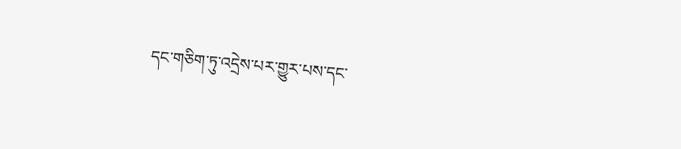དང་གཅིག་ཏུ་འདྲེས་པར་གྱུར་པས་དང་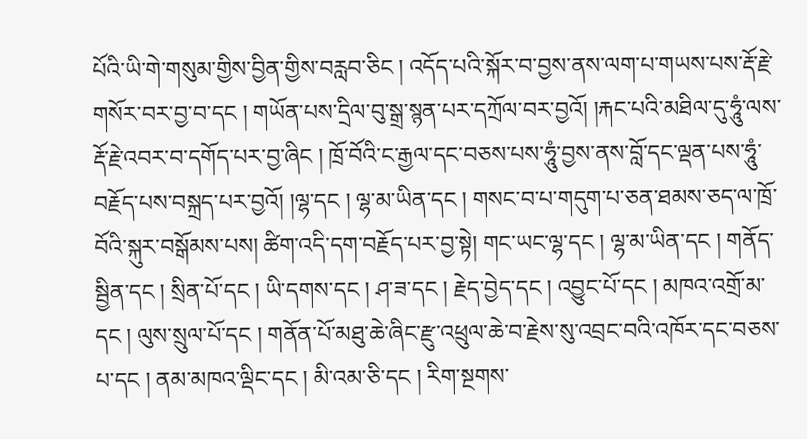པོའི་ཡི་གེ་གསུམ་གྱིས་བྱིན་གྱིས་བརླབ་ཅིང ། འདོད་པའི་སྐོར་བ་བྱས་ནས་ལག་པ་གཡས་པས་རྡོ་རྗེ་གསོར་བར་བྱ་བ་དང ། གཡོན་པས་དྲིལ་བུ་སྒྲ་སྙན་པར་དཀྲོལ་བར་བྱའོ། །རྐང་པའི་མཐིལ་དུ་ཧཱུཾ་ལས་རྡོ་རྗེ་འབར་བ་དགོད་པར་བྱ་ཞིང ། ཁྲོ་བོའི་ང་རྒྱལ་དང་བཅས་པས་ཧཱུཾ་བྱས་ནས་བློ་དང་ལྡན་པས་ཧཱུཾ་བརྗོད་པས་བསྐྲད་པར་བྱའོ། །ལྷ་དང ། ལྷ་མ་ཡིན་དང ། གསང་བ་པ་གདུག་པ་ཅན་ཐམས་ཅད་ལ་ཁྲོ་བོའི་སྐུར་བསྒོམས་པས། ཚིག་འདི་དག་བརྗོད་པར་བྱ་སྟེ། གང་ཡང་ལྷ་དང ། ལྷ་མ་ཡིན་དང ། གནོད་སྦྱིན་དང ། སྲིན་པོ་དང ། ཡི་དགས་དང ། ཤ་ཟ་དང ། རྗེད་བྱེད་དང ། འབྱུང་པོ་དང ། མཁའ་འགྲོ་མ་དང ། ལུས་སྲུལ་པོ་དང ། གནོན་པོ་མཐུ་ཆེ་ཞིང་རྫུ་འཕྲུལ་ཆེ་བ་རྗེས་སུ་འབྲང་བའི་འཁོར་དང་བཅས་པ་དང ། ནམ་མཁའ་ལྡིང་དང ། མི་འམ་ཅི་དང ། རིག་སྔགས་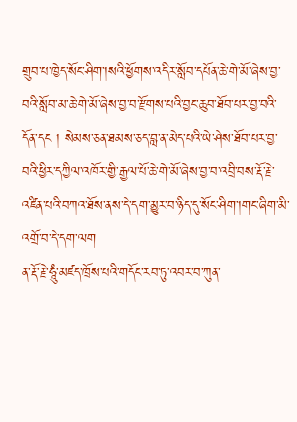གྲུབ་པ་ཁྱེད་སོང་ཤིག་།སའི་ཕྱོགས་འདིར་སློབ་དཔོན་ཆེ་གེ་མོ་ཞེས་བྱ་བའི་སློབ་མ་ཆེ་གེ་མོ་ཞེས་བྱ་བ་རྫོགས་པའི་བྱང་ཆུབ་ཐོབ་པར་བྱ་བའི་དོན་དང ། སེམས་ཅན་ཐམས་ཅད་བླ་ན་མེད་པའི་ཡེ་ཤེས་ཐོབ་པར་བྱ་བའི་ཕྱིར་དཀྱིལ་འཁོར་གྱི་རྒྱལ་པོ་ཆེ་གེ་མོ་ཞེས་བྱ་བ་འབྲི་བས་རྡོ་རྗེ་འཛིན་པའི་བཀའ་ཐོས་ནས་དེ་དག་མྱུར་བ་ཉིད་དུ་སོང་ཤིག་།གང་ཞིག་མི་འགྲོ་བ་དེ་དག་ལག
ན་རྡོ་རྗེ་ཧཱུཾ་མཛད་ཁྲོས་པའི་གདོང་རབ་ཏུ་འབར་བ་ཀུན་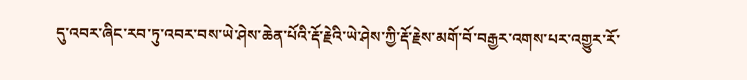དུ་འབར་ཞིང་རབ་ཏུ་འབར་བས་ཡེ་ཤེས་ཆེན་པོའི་རྡོ་རྗེའི་ཡེ་ཤེས་ཀྱི་རྡོ་རྗེས་མགོ་བོ་བརྒྱར་འགས་པར་འགྱུར་རོ་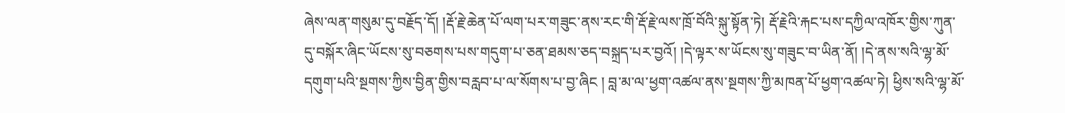ཞེས་ལན་གསུམ་དུ་བརྗོད་དོ། །རྡོ་རྗེ་ཆེན་པོ་ལག་པར་གཟུང་ནས་རང་གི་རྡོ་རྗེ་ལས་ཁྲོ་བོའི་སྐུ་སྟོན་ཏེ། རྡོ་རྗེའི་རྐང་པས་དཀྱིལ་འཁོར་གྱིས་ཀུན་དུ་བསྐོར་ཞིང་ཡོངས་སུ་བཅགས་པས་གདུག་པ་ཅན་ཐམས་ཅད་བསྐྲད་པར་བྱའོ། །དེ་ལྟར་ས་ཡོངས་སུ་གཟུང་བ་ཡིན་ནོ། །དེ་ནས་སའི་ལྷ་མོ་དགུག་པའི་སྔགས་ཀྱིས་བྱིན་གྱིས་བརླབ་པ་ལ་སོགས་པ་བྱ་ཞིང ། བླ་མ་ལ་ཕྱག་འཚལ་ནས་སྔགས་ཀྱི་མཁན་པོ་ཕྱག་འཚལ་ཏེ། ཕྱིས་སའི་ལྷ་མོ་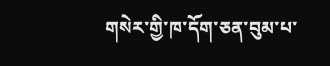གསེར་གྱི་ཁ་དོག་ཅན་བུམ་པ་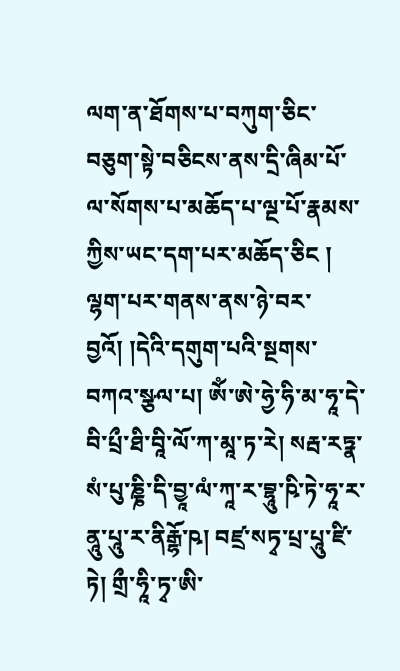ལག་ན་ཐོགས་པ་བཀུག་ཅིང་བཅུག་སྟེ་བཅིངས་ནས་དྲི་ཞིམ་པོ་ལ་སོགས་པ་མཆོད་པ་ལྔ་པོ་རྣམས་ཀྱིས་ཡང་དག་པར་མཆོད་ཅིང ། ལྷག་པར་གནས་ནས་ཉེ་བར་བྱའོ། །དེའི་དགུག་པའི་སྔགས་བཀའ་སྩལ་པ། ཨོཾ་ཨེ་ཧྱེ་ཧི་མ་ཧཱ་དེ་བི་པྲྀ་ཐི་བཱི་ལོ་ཀ་མཱ་ཏ་རེ། སརྦ་རཏྣ་སཾ་པུ་ཎྞི་དི་བྱཱ་ལཾ་ཀཱ་ར་བྷཱུ་ཥི་ཏེ་ཧཱ་ར་ནཱུ་པཱུ་ར་ནིརྒྷོ་ཥ། བཛྲ་སཏྭ་པྲ་པཱུ་ཛི་ཏེ། གྲྀ་ཧཱི་ཏྭ་ཨི་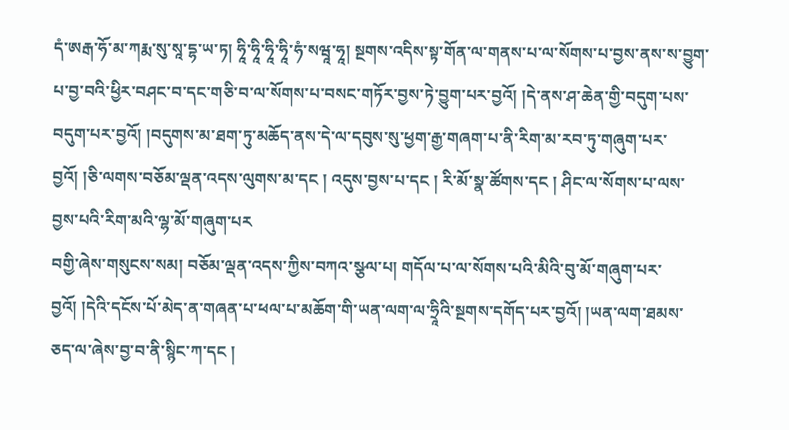དཾ་ཨརྒ་ཧོ་མ་ཀརྨ་སུ་སཱ་དྷ་ཡ་ཏ། ཧཱི་ཧཱི་ཧཱི་ཧཱི་ཧཾ་སཝཱ་ཧཱ། སྔགས་འདིས་སྟ་གོན་ལ་གནས་པ་ལ་སོགས་པ་བྱས་ནས་ས་བྱུག་པ་བྱ་བའི་ཕྱིར་བཤང་བ་དང་གཅི་བ་ལ་སོགས་པ་བསང་གཏོར་བྱས་ཏེ་བྱུག་པར་བྱའོ། །དེ་ནས་ཤ་ཆེན་གྱི་བདུག་པས་བདུག་པར་བྱའོ། །བདུགས་མ་ཐག་ཏུ་མཆོད་ནས་དེ་ལ་དབུས་སུ་ཕྱག་རྒྱ་གཞག་པ་ནི་རིག་མ་རབ་ཏུ་གཞུག་པར་བྱའོ། །ཅི་ལགས་བཅོམ་ལྡན་འདས་ལུགས་མ་དང ། འདུས་བྱས་པ་དང ། རི་མོ་སྣ་ཚོགས་དང ། ཤིང་ལ་སོགས་པ་ལས་བྱས་པའི་རིག་མའི་ལྷ་མོ་གཞུག་པར
བགྱི་ཞེས་གསུངས་སམ། བཅོམ་ལྡན་འདས་ཀྱིས་བཀའ་སྩལ་པ། གདོལ་པ་ལ་སོགས་པའི་མིའི་བུ་མོ་གཞུག་པར་བྱའོ། །དེའི་དངོས་པོ་མེད་ན་གཞན་པ་ཕལ་པ་མཆོག་གི་ཡན་ལག་ལ་ཧྲཱིའི་སྔགས་དགོད་པར་བྱའོ། །ཡན་ལག་ཐམས་ཅད་ལ་ཞེས་བྱ་བ་ནི་སྙིང་ཀ་དང །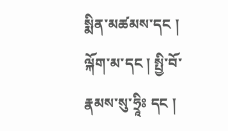སྨིན་མཚམས་དང ། ལྐོག་མ་དང ། སྤྱི་བོ་རྣམས་སུ་ཧྲཱིཿ དང །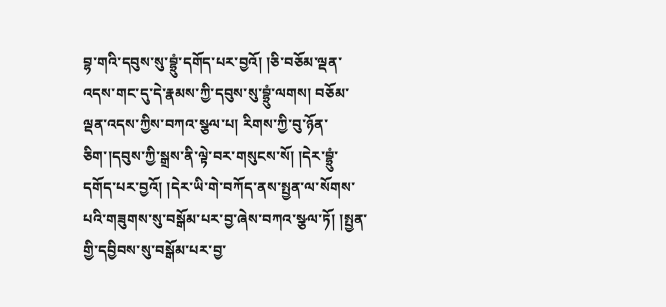བྷ་གའི་དབུས་སུ་བྷྲུཾ་དགོད་པར་བྱའོ། །ཅི་བཅོམ་ལྡན་འདས་གང་དུ་དེ་རྣམས་ཀྱི་དབུས་སུ་བྷྲུཾ་ལགས། བཅོམ་ལྡན་འདས་ཀྱིས་བཀའ་སྩལ་པ། རིགས་ཀྱི་བུ་ཉོན་ཅིག་།དབུས་ཀྱི་སྒྲས་ནི་ལྟེ་བར་གསུངས་སོ། །དེར་བྷྲུཾ་དགོད་པར་བྱའོ། །དེར་ཡི་གེ་བཀོད་ནས་སྤྱན་ལ་སོགས་པའི་གཟུགས་སུ་བསྒོམ་པར་བྱ་ཞེས་བཀའ་སྩལ་ཏོ། །སྤྱན་གྱི་དབྱིབས་སུ་བསྒོམ་པར་བྱ་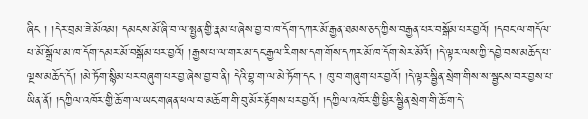ཞིང ། །དེར་བྲམ་ཟེ་མོའམ། དམངས་མོ་ཞི་བ་ལ་སྤྱན་གྱི་རྣམ་པ་ཞེས་བྱ་བ་ཁ་དོག་དཀར་མོ་རྒྱན་ཐམས་ཅད་ཀྱིས་བརྒྱན་པར་བསྒོམ་པར་བྱའོ། །དབང་ལ་གདོལ་པ་མོ་སྒྲོལ་མ་ཁ་དོག་དམར་མོ་བསྒོམ་པར་བྱའོ། །རྒྱས་པ་ལ་གར་མ་དང་རྒྱལ་རིགས་དག་གོས་དཀར་མོ་ཁ་དོག་སེར་མོའོ། །དེ་ལྟར་ལས་ཀྱི་དབྱེ་བས་མཆོད་པ་ལྔས་མཆོད་དོ། །མེ་ཏོག་སྙིམ་པར་བཞུག་པར་བྱ་ཞེས་བྱ་བ་ནི། དེའི་བྷ་ག་ལ་མེ་ཏོག་དང ། ཁུ་བ་གཞུག་པར་བྱའོ། །དེ་ལྟར་སྦྱིན་སྲེག་གིས་ས་སྦྱངས་བར་བྱས་པ་ཡིན་ནོ། །དཀྱིལ་འཁོར་གྱི་ཆོ་ག་ལ་ཡང་གཞན་ཕལ་བ་མཆོག་གི་བུ་མོར་རྟོགས་པར་བྱའོ། །དཀྱིལ་འཁོར་གྱི་ཕྱིར་སྦྱིན་སྲེག་གི་ཆོ་ག་དེ་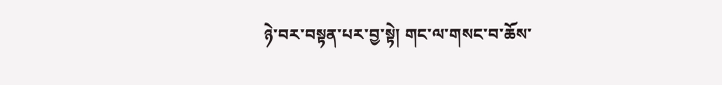ཉེ་བར་བསྟན་པར་བྱ་སྟེ། གང་ལ་གསང་བ་ཆོས་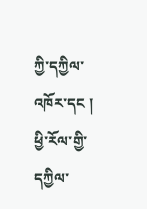ཀྱི་དཀྱིལ་འཁོར་དང ། ཕྱི་རོལ་གྱི་དཀྱིལ་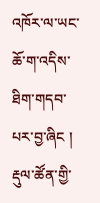འཁོར་ལ་ཡང་ཆོ་ག་འདིས་ཐིག་གདབ་པར་བྱ་ཞིང ། རྡུལ་ཚོན་གྱི་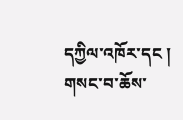དཀྱིལ་འཁོར་དང ། གསང་བ་ཆོས་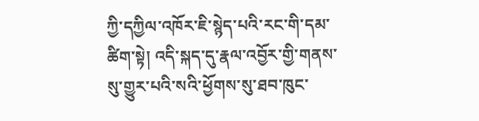ཀྱི་དཀྱིལ་འཁོར་ཇི་སྙེད་པའི་རང་གི་དམ་ཚིག་སྟེ། འདི་སྐད་དུ་རྣལ་འབྱོར་གྱི་གནས་སུ་གྱུར་པའི་སའི་ཕྱོགས་སུ་ཐབ་ཁུང་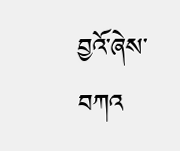བྱའོ་ཞེས་བཀའ